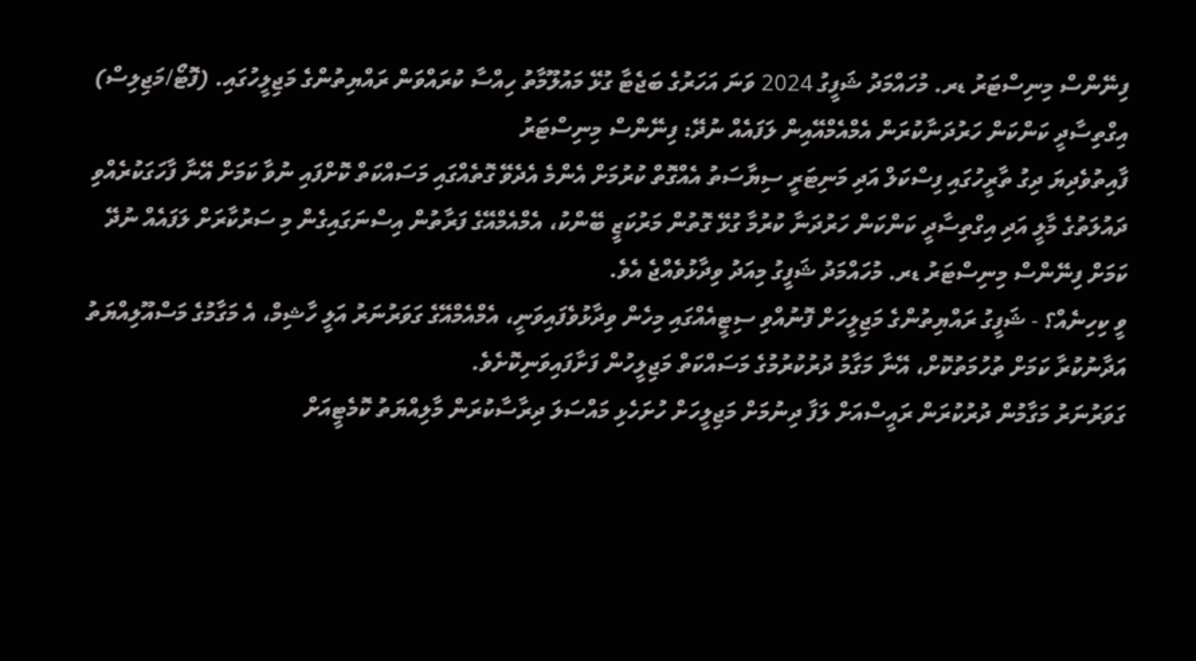ފިނޭންސް މިނިސްޓަރު ޑރ. މުހައްމަދު ޝަފީގު 2024 ވަނަ އަހަރުގެ ބަޖެޓާ ގުޅޭ މައުލޫމާތު ހިއްސާ ކުރައްވަން ރައްޔިތުންގެ މަޖިލީހުގައި. (ފޮޓޯ/މަޖިލިސް)
އިގްތިސާދީ ކަންކަން ހަރުދަނާކުރަން އެމްއެމްއޭއިން ލަފައެއް ނުދޭ: ފިނޭންސް މިނިސްޓަރު
ފާއިތުވެދިޔަ ދިގު ތާރީހުގައި ފިސްކަލް އަދި މަނިޓަރީ ސިޔާސަތު އެއްގޮތް ކުރުމަށް އެންމެ އެދެވޭ ގޮތެއްގައި މަސައްކަތް ކޮށްފައި ނުވާ ކަމަށް އޭނާ ފާހަގަކުރެއްވި
ދައުލަތުގެ މާލީ އަދި އިގްތިސާދީ ކަންކަން ހަރުދަނާ ކުރުމާ ގުޅޭ ގޮތުން މަރުކަޒީ ބޭންކު، އެމްއެމްއޭގެ ފަރާތުން އިސްނަގައިގެން މި ސަރުކާރަށް ލަފައެއް ނުދޭ ކަމަށް ފިނޭންސް މިނިސްޓަރު ޑރ. މުހައްމަދު ޝަފީގު މިއަދު ވިދާޅުވެއްޖެ އެވެ.
ވީ ކިހިނެއް؟ - ޝަފީގު ރައްޔިތުންގެ މަޖިލީހަށް ފޮނުއްވި ސިޓީއެއްގައި މިހެން ވިދާޅުވެފައިވަނީ، އެމްއެމްއޭގެ ގަވަރުނަރު އަލީ ހާޝިމް، އެ މަގާމުގެ މަސްއޫލިއްޔަތު އަދާނުކުރާ ކަމަށް ތުހުމަތުކޮށް، އޭނާ މަގާމު ދުރުކުރުމުގެ މަސައްކަތް މަޖިލީހުން ފަށާފައިވަނިކޮށެވެ.
ގަވަރުނަރު މަގާމުން ދުރުކުރަން ރައީސްއަށް ލަފާ ދިނުމަށް މަޖިލީހަށް ހުށަހެޅި މައްސަލަ ދިރާސާކުރަން މާލިއްޔަތު ކޮމެޓީއަށް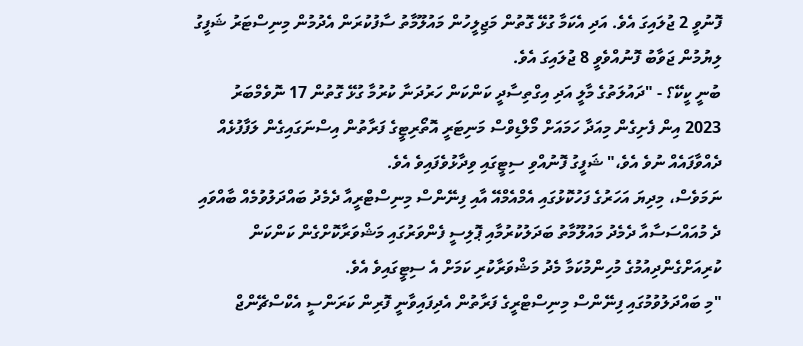ފޮނުވީ 2 ޖުލައިގަ އެވެ. އަދި އެކަމާ ގުޅޭ ގޮތުން މަޖިލީހުން މައުލޫމާތު ސާފުކުރަން އެދުމުން މިނިސްޓަރު ޝަފީގު ލިޔުމުން ޖަވާބު ފޮނުއްވެވީ 8 ޖުލައިގަ އެވެ.
ބުނީ ކީކޭ؟ - "ދައުލަތުގެ މާލީ އަދި އިގްތިސާދީ ކަންކަން ހަރުދަނާ ކުރުމާ ގުޅޭ ގޮތުން 17 ނޮވެމްބަރު 2023 އިން ފެށިގެން މިއަދާ ހަމައަށް މޯލްޑިވްސް މަނިޓަރީ އޮތޯރިޓީގެ ފަރާތުން އިސްނަގައިގެން ލަފާފުޅެއް ދެއްވާފައެއް ނުވެ އެވެ،" ޝަފީގު ފޮނުއްވި ސިޓީގައި ވިދާޅުވެފައިވެ އެވެ.
ނަމަވެސް، މިދިޔަ އަހަރުގެ ފަހުކޮޅުގައި އެމްއެމްއޭ އާއި ފިނޭންސް މިނިސްޓްރީއާ ދެމެދު ބައްދަލުވުމެއް ބާއްވައި ދެ މުއައްސަސާއާ ދެމެދު މައުލޫމާތު ބަދަލުކުރުމާއި ޕޮލިސީ ފެންވަރުގައި މަޝްވަރާކޮށްގެން ކަންކަން ކުރިއަށްގެންދިއުމުގެ މުހިންމުކަމާ މެދު މަޝްވަރާކުރި ކަމަށް އެ ސިޓީގައިވެ އެވެ.
"މި ބައްދަލުވުމުގައި ފިނޭންސް މިނިސްޓްރީގެ ފަރާތުން އެދިފައިވާނީ ފޮރިން ކަރަންސީ އެކްސްޗޭންޖް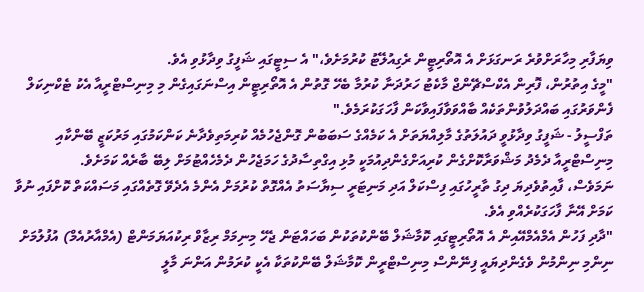ވިޔަފާރި މިހާރަށްވުރެ ރަނގަޅަށް އެ އޮތޯރިޓީން ރެގިއުލޭޓު ކުރުމަށެވެ،" އެ ސިޓީގައި ޝަފީގު ވިދާޅުވި އެވެ.
"މީގެ އިތުރުން، ފޮރިން އެކްސްޗޭންޖް މާކެޓު ހަރުދަނާ ކުރުމާ ބެހޭ ގޮތުން އެ އޮތޯރިޓީން އިސްނަގައިގެން މި މިނިސްޓްރީއާ އެކު ޓެކްނިކަލް ފެންވަރުގައި ބައްދަލުވުންތަކެއް ބާއްވަވާފައިވާކަން ފާހަގަކުރަމެވެ."
ތަފްސީލު - ޝަފީގު ވިދާޅުވީ ދައުލަތުގެ މާލިއްޔަތަށް އެ ކަމެއްގެ ސަބަބުން ގޮންޖެހުމެއް ކުރިމަތިވެދާނެ ކަންކަމުގައި މަރުކަޒީ ބޭންކާއި މިނިސްޓްރީއާ ދެމެދު މަޝްވަރާކޮށްގެން ކުރިއަށްގެންދިއުމަކީ މުޅި އިގްތިސާދުގެ ހަމަޖެހުން ދެމެހެއްޓުމަށް ލިބޭ ބާރެއް ކަމަށެވެ.
ނަމަވެސް، ފާއިތުވެދިޔަ ދިގު ތާރީހުގައި ފިސްކަލް އަދި މަނިޓަރީ ސިޔާސަތު އެއްގޮތް ކުރުމަށް އެންމެ އެދެވޭ ގޮތެއްގައި މަސައްކަތް ކޮށްފައި ނުވާ ކަމަށް އޭނާ ފާހަގަކުރެއްވި އެވެ.
"ދާދި ފަހުން އެމްއެމްއޭއިން އެ އޮތޯރިޓީގައި ކޮމާޝަލް ބޭންކުތަކުން ބަހައްޓަން ޖެހޭ މިނިމަމް ރިޒާވް ރިކުއަޔަމަންޓް (އެމްއާރުއެމް) އުފުލުމަށް ނިންމި ނިންމުން ވެގެންދިޔައީ ފިނޭންސް މިނިސްޓްރީން ކޮމާޝަލް ބޭންކުތަކާ އެކީ ކުރަމުން އަންނަ މާލީ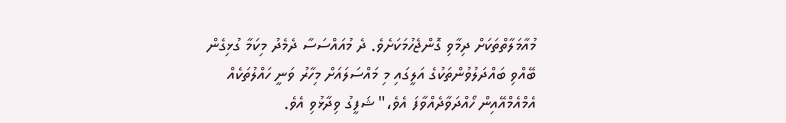މުއާމަލާތްތަކަށް ދިމާވި ގޮންޖެހުމަކަށެވެ. ދެ މުއައްސަސާ ދެމެދު މިކަމާ ގުޅިގެން ބޭއްވި ބައްދަލުވުންތަކުގެ އަލީގައި މި މައްސަލައަށް މިހާރު ވަނީ ހައްލުތަކެއް އެމްއެމްއޭއިން ހޯއްދަވާދެއްވާފަ އެވެ،" ޝަފީގު ވިދާޅުވި އެވެ.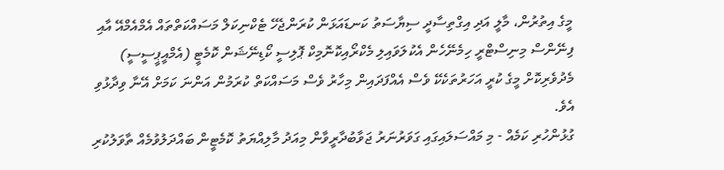މީގެ އިތުރުން، މާލީ އަދި އިގްތިސާދީ ސިޔާސަތު ކަނޑައަޅަން ކުރަންޖެހޭ ޓެކްނިކަލް މަސައްކަތްތައް އެމްއެމްއޭ އާއި ފިނޭންސް މިނިސްޓްރީ ހިމެނޭހެން އެކުލަވައިލި މެކްރޯއިކޮނޮމިކް ޕޮލިސީ ކޯޑިނޭޝަން ކޮމެޓީ (އެމްއީޕީސީސީ) މެދުވެރިކޮށް މީގެ ކުރީ އަހަރުތަކެކޭ ވެސް އެއްފަދައިން މިހާރު ވެސް މަސައްކަތް ކުރަމުން އަންނަ ކަމަށް އޭނާ ވިދާޅުވި އެވެ.
ގުޅުންހުރި ކަމެއް - މި މައްސަލައިގައި ގަވަރުނަރު ޖަވާބުދާރީވާން މިއަދު މާލިއްޔަތު ކޮމެޓީން ބައްދަލުވުމެއް ތާވަލުކުރި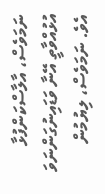ނަމަވެސް، އާލާސްކަންފުޅާ އުޅުއްވާތީ އޭނާ ވަޑައިނުގަންނަވަ އެވެ. ނަމަވެސް، ލިޔުމުން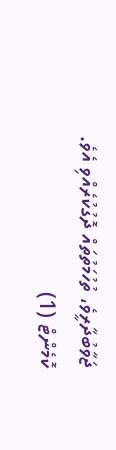ޖަވާބުދާރީވެ، ތުހުމަތުތައް ދޮގުކުރެއްވި އެވެ.
ކޮމެންޓް (1)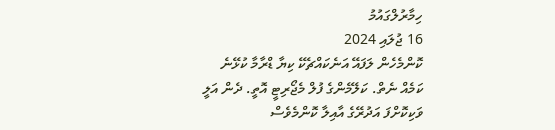ހިމާރުލްގައުމު
16 ޖުލައި 2024
ކޮންމެހެން ލަފައޭ އަނެކައްޗެކޭ ކިޔާ ޑްރާމާ ކުޅޭނެ ކަމެއް ނެތް. ކަލޭމެންގެ ފުލް މެޖޯރިޓީ އޮތީ. ދެން އަލީ ވަކިކޮށްފަ އަދުރޭގެ އާއިލާ ކޮންމެވެސް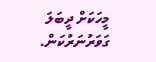މީހަކަށް ދީބަލަ ގަވަރުނަރުކަން.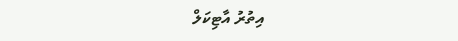އިތުރު އާޓިކަލް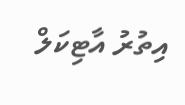އިތުރު އާޓިކަލް